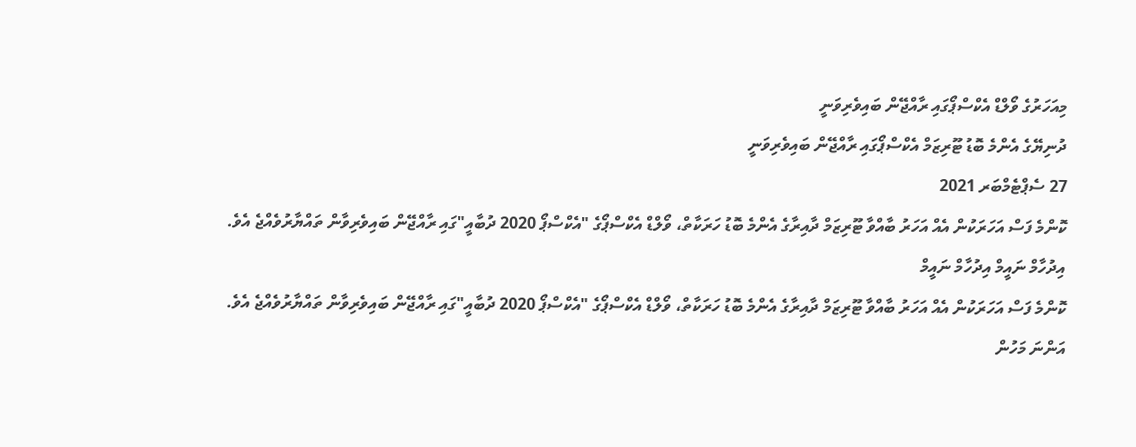މިއަހަރުގެ ވޯލްޑް އެކްސްޕޯގައި ރާއްޖޭން ބައިވެރިވަނީ
ދުނިޔޭގެ އެންމެ ބޮޑު ޓޫރިޒަމް އެކްސްޕޯގައި ރާއްޖޭން ބައިވެރިވަނީ
27 ސެޕްޓެމްބަރ 2021
ކޮންމެ ފަސް އަހަރަކުން އެއް އަހަރު ބާއްވާ ޓޫރިޒަމް ދާއިރާގެ އެންމެ ބޮޑު ހަރަކާތް، ވޯލްޑް އެކްސްޕޯގެ "އެކްސްޕޯ 2020 ދުބާއީ"ގައި ރާއްޖޭން ބައިވެރިވާން ތައްޔާރުވެއްޖެ އެވެ.
އިދުހާމް ނައީމް އިދުހާމް ނައީމް
ކޮންމެ ފަސް އަހަރަކުން އެއް އަހަރު ބާއްވާ ޓޫރިޒަމް ދާއިރާގެ އެންމެ ބޮޑު ހަރަކާތް، ވޯލްޑް އެކްސްޕޯގެ "އެކްސްޕޯ 2020 ދުބާއީ"ގައި ރާއްޖޭން ބައިވެރިވާން ތައްޔާރުވެއްޖެ އެވެ.
އަންނަ މަހުން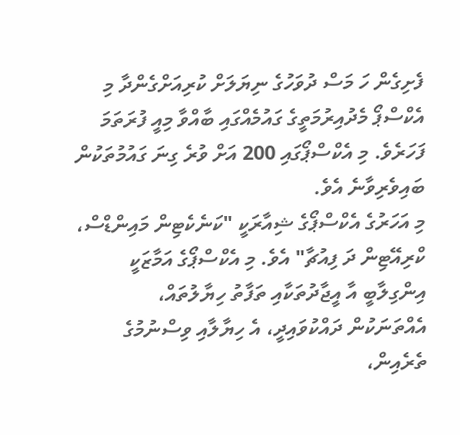ފެށިގެން ހަ މަސް ދުވަހުގެ ނިޔަލަށް ކުރިއަށްގެންދާ މި އެކްސްޕޯ މެދުއިރުމަތީގެ ގައުމެއްގައި ބާއްވާ މިއީ ފުރަތަމަ ފަހަރެވެ. މި އެކްސްޕޯގައި 200 އަށް ވުރެ ގިނަ ގައުމުތަކުން ބައިވެރިވާނެ އެވެ.
މި އަހަރުގެ އެކްސްޕޯގެ ޝިއާރަކީ "ކަނެކެޓިން މައިންޑްސް، ކްރިއޭޓިން ދަ ފިއުޗާ" އެވެ. މި އެކްސްޕޯގެ އަމާޒަކީ އިންގިލާބީ އާ އީޖާދުތަކާއި ތަފާތު ހިޔާލުތައް، އެއްތަނަކުން ދައްކުވައިދީ، އެ ހިޔާލާއި ވިސްނުމުގެ ތެރެއިން،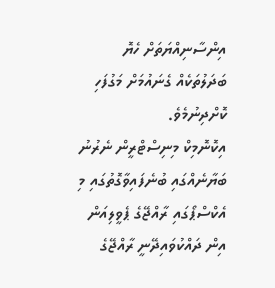އިންސާނިއްޔަތަށް ހެޔޮ ބަދަލުތަކެއް ގެނައުމަށް މަގުފަހި ކޮށްދިނުމެވެ.
އިކޮނޮމިކް މިނިސްޓްރީން ނެރުނު ބަޔާނެއްގައި ބުނެފައިވާގޮތުގައި މި އެކްސްޕޯގައި ރާއްޖޭގެ ޕެވީލިއަން އިން ދައްކުވައިދޭނީ ރާއްޖޭގެ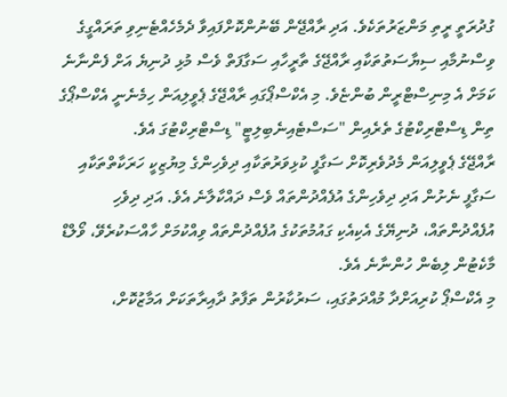ގުދުރަތީ ރީތި މަންޒަރުތަކެވެ. އަދި ރާއްޖޭން ބޭނުންކޮށްފައިވާ ދެމެހެއްޓެނިވި ތަރައްގީގެ ވިސްނުމާއި ސިޔާސަތުތަކާއި ރާއްޖޭގެ ތާރީހާއި ސަގާފަތް ވެސް މުޅި ދުނިޔެ އަށް ފެންނާނެ ކަމަށް އެ މިނިސްޓްރީން ބުންޏެވެ. މި އެކްސްޕޯގައި ރާއްޖޭގެ ޕެވީލިއަން ހިމެނެނީ އެކްސްޕޯގެ ތިން ޑިސްޓްރިކްޓުގެ ތެރެއިން "ސަސްޓެއިނެބިލިޓީ" ޑިސްޓްރިކްޓުގަ އެވެ.
ރާއްޖޭގެ ޕެވީލިއަން މެދުވެރިކޮށް ސަގާފީ ކުޅިވަރުތަކާއި ދިވެހިންގެ މިޔުޒިކީ ހަރަކާތްތަކާއި ސަގާފީ ނެށުން އަދި ދިވެހިންގެ އުފެއްދުންތައް ވެސް ދައްކާލާނެ އެވެ. އަދި ދިވެހި އުފެއްދުންތައް، ދުނިޔޭގެ އެކިއެކި ގައުމުތަކުގެ އުފެއްދުންތައް ވިއްކުމަށް ހާއްސަކުރެވޭ، ވޯލްޑް މާކެޓުން ލިބެން ހުންނާނެ އެވެ.
މި އެކްސްޕޯ ކުރިއަށްދާ މުއްދަތުގައި، ސަރުކާރުން ތަފާތު ދާއިރާތަކަށް އަމާޒުކޮށް،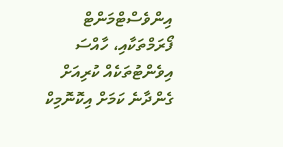އިންވެސްޓްމަންޓް ފޯރަމްތަކާއި، ހާއްސަ އިވެންޓުތަކެއް ކުރިއަށް ގެންދާނެ ކަމަށް އިކޮނޮމިކް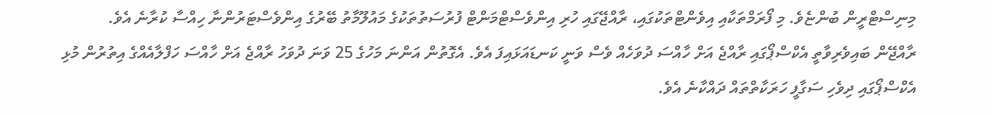މިނިސްޓްރީން ބުންޏެވެ. މި ފޯރަމްތަކާއި އިވެންޓްތަކުގައި، ރާއްޖޭގައި ހުރި އިންވެސްޓްމަންޓް ފުރުސަތުތަކުގެ މައުލޫމާތު ބޭރުގެ އިންވެސްޓަރުންނާ ހިއްސާ ކުރާނެ އެވެ.
ރާއްޖޭން ބައިވެރިވާތީ އެކްސްޕޯގައި ރާއްޖެ އަށް ހާއްސަ ދުވަހެއް ވެސް ވަނީ ކަނޑައަޅައިފަ އެވެ. އެގޮތުން އަންނަ މަހުގެ 25 ވަނަ ދުވަހު ރާއްޖެ އަށް ހާއްސަ ހަފްލާއެއްގެ އިތުރުން މުޅި އެކްސްޕޯގައި ދިވެހި ސަގާފީ ހަރަކާތްތައް ދައްކާނެ އެވެ.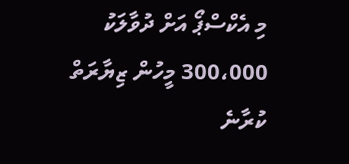މި އެކްސްޕޯ އަށް ދުވާލަކު 300،000 މީހުން ޒިޔާރަތް ކުރާނެ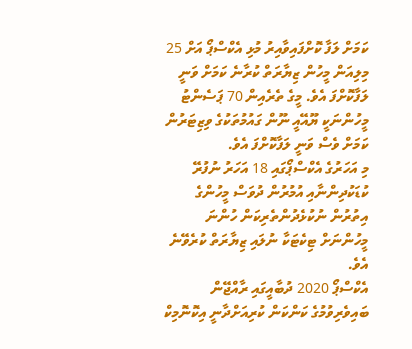ކަމަށް ލަފާ ކޮށްފައިވާއިރު މުޅި އެކްސްޕޯ އަށް 25 މިލިއަން މީހުން ޒިޔާރަތް ކުރާނެ ކަމަށް ވަނީ ލަފާކޮށްފަ އެވެ. މީގެ ތެރެއިން 70 ޕަސެންޓު މީހުންނަކީ ޔޫއޭއީ ނޫން ގައުމުތަކުގެ ވިޒިޓަރުން ކަމަށް ވެސް ވަނީ ލަފާކޮށްފަ އެވެ.
މި އަހަރުގެ އެކްސްޕޯގައި 18 އަހަރު ނުފުރޭ ކުޑަކުދިންނާއި އުމުރުން ދުވަސް މީހުންގެ އިތުރުން ނުކުޅެދުންތެރިކަން ހުންނަ މީހުންނަށް ޓިކެޓަކާ ނުލައި ޒިޔާރަތް ކުރެވޭނެ އެވެ.
އެކްސްޕޯ 2020 ދުބާއީގައި ރާއްޖޭން ބައިވެރިވުމުގެ ކަންކަން ކުރިއަށްދާނީ އިކޮނޮމިކް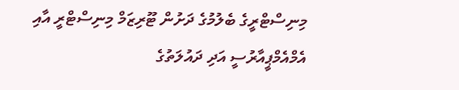މިނިސްޓްރީގެ ބެލުމުގެ ދަށުން ޓޫރިޒަމް މިނިސްޓްރީ އާއި އެމްއެމްޕީއާރުސީ އަދި ދައުލަތުގެ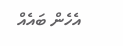އެހެން ބައެއް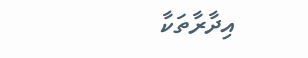އިދާރާތަކާ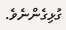ގުޅިގެންނެވެ.